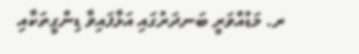ރ. މަޑުއްވަރީ ބަނދަރުގައި އަޅާފައިވާ ޑިންގީތަކާއި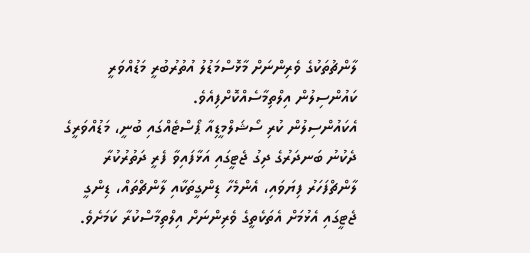ލާންޗުތަކުގެ ވެރިންނަށް މާޅޮސްމަޑުލު އުތުރުބުރީ މަޑުއްވަރީ ކައުންސިލުން އިލްތިމާސެއްކޮށްފިއެވެ.
އެކައުންސިލުން ކުރި ސޯޝަލްމީޑިއާ ޕޯސްޓެއްގައި ބުނީ، މަޑުއްވަރީގެ ދެކުނު ބަނދަރުގެ ދިގު ޖެޓީގައި އަޅާފައިވާ ފެރީ ދަތުރުކުރާ ލާންޗްފަހަރު ފިޔަވައި، އެންމެހާ ޑިންގީތަކާއި ލާންޗްތައް، ޑިންގީ ޖެޓީގައި އެޅުމަށް އެތަކެތީގެ ވެރިންނަށް އިލްތިމާސްކުރާ ކަމަށެވެ.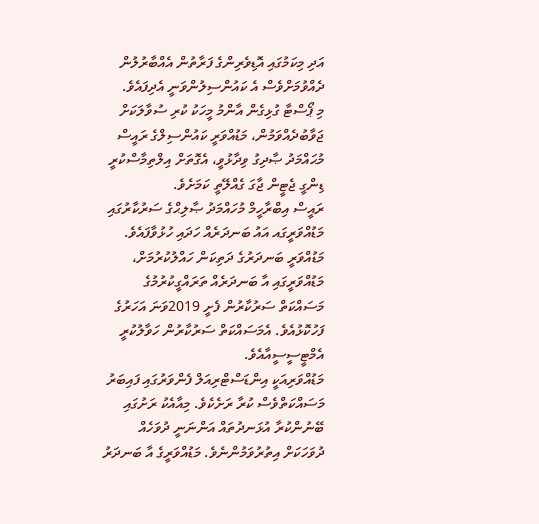އަދި މިކަމުގައި އޮޑިވެރިންގެ ފަރާތުން އެއްބާރުލުން ދެއްވުމަށްވެސް އެ ކައުންސިލުންވަނީ އެދިފައެވެ.
މި ޕޯސްޓާ ގުޅިގެން އާންމު މީހަކު ކުރި ސުވާލަކަށް ޖަވާބުދެއްވަމުން، މަޑުއްވަރީ ކައުންސިލްގެ ރައީސް މުޙައްމަދު ޞާދިގު ވިދާޅުވީ، އެގޮތަށް އިލްތިމާސްކުރީ ޑިންގީ ޖެޓީން ޖާގަ ގެއްލޭތީ ކަމަށެވެ.
ރައީސް އިބްރާހީމް މުހައްމަދު ޞާލިޙްގެ ސަރުކާރުގައި މަޑުއްވަރީގައ އައު ބަނދަރެއް ހަދައި ހުޅުވާފައެވެ.
މަޑުއްވަރީ ބަނދަރުގެ ދަތިކަން ހައްލުކުރުމަށް، މަޑުއްވަރީގައި އާ ބަނދަރެއް ތަރައްގީކުރުމުގެ މަސައްކަތް ސަރުކާރުން ފެށީ 2019ވަނަ އަހަރުގެ ފަހުކޮޅުއެވެ. އެމަސައްކަތް ސަރުކާރުން ހަވާލުކުރީ އެމްޓީސީސީއާއެވެ.
މަޑުއްވަރިއަކީ އިންޑަސްޓްރިއަލް ފެންވަރުގައި ފައިބަރު މަސައްކަތްވެސް ކުރާ ރަށެކެވެ. މިއާއެކު ރަށުގައި ބޭނުންކުރާ އުޅަނދުތައް އަންނަނީ ދުވަހެއް ދުވަހަކަށް އިތުރުވަމުންނެވެ. މަޑުއްވަރީގެ އާ ބަނދަރު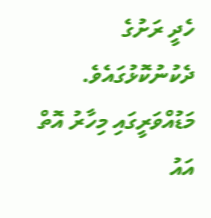ހެދީ ރަށުގެ ދެކުނުކޮޅުގައެވެ.
މަޑުއްވަރީގައި މިހާރު އޮތް އައު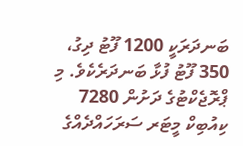ބަނދަރަކީ 1200 ފޫޓު ދިގު، 350 ފޫޓު ފުޅާ ބަނދަރެކެވެ. މި ޕްރޮޖެކްޓުގެ ދަށުން 7280 ކިއުބިކް މީޓަރ ސަރަހައްދެއްގެ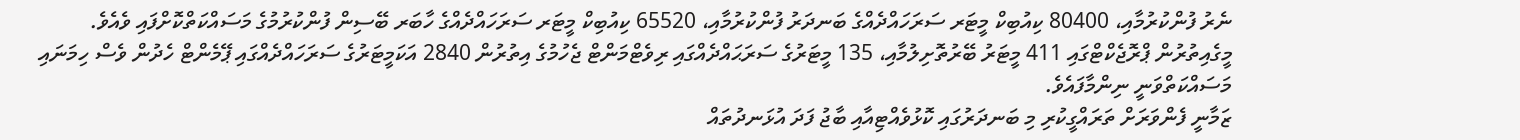ނެރު ފުންކުރުމާއި، 80400 ކިއުބިކް މީޓަރ ސަރަހައްދެއްގެ ބަނދަރު ފުންކުރުމާއި، 65520 ކިއުބިކް މީޓަރ ސަރަހައްދެއްގެ ހާބަރ ބޭސިން ފުންކުރުމުގެ މަސައްކަތްކޮށްފައި ވެއެވެ.
މީގެއިތުރުން ޕްރޮޖެކްޓްގައި 411 މީޓަރު ބޭރުތޮށިލުމާއި، 135 މީޓަރުގެ ސަރަޙައްދެއްގައި ރިވެޓްމަންޓް ޖެހުމުގެ އިތުރުން 2840 އަކަމީޓަރުގެ ސަރަހައްދެއްގައި ޕޭމެންޓް ހެދުން ވެސް ހިމަނައި މަސައްކަތްވަނީ ނިންމާފައެވެ.
ޒަމާނީ ފެންވަރަށް ތަރައްގީކުރި މި ބަނދަރުގައި ކޮޅުވެއްޓިއާއި ބާޖު ފަދަ އުޅަނދުތައް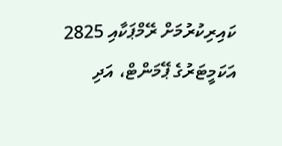ކައިރިކުރުމަށް ރޭމްޕަކާއި 2825 އަކަމީޓަރުގެ ޕޭމަންޓް، އަދި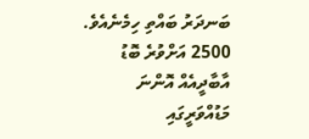ބަނދަރު ބައްތި ހިމެނެއެވެ.
2500 އަށްވުރެ ބޮޑު އާބާދީއެއް އޮންނަ މަޑުއްވަރީގައި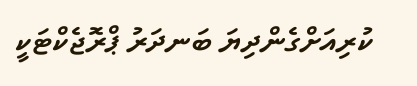ކުރިއަށްގެންދިޔަ ބަނދަރު ޕްރޮޖެކްޓަކީ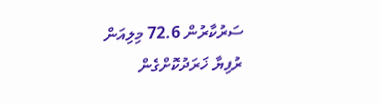ސަރުކާރުން 72.6 މިލިއަން ރުފިޔާ ޚަރަދުކޮށްގެން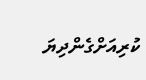ކުރިއަށްގެންދިޔަ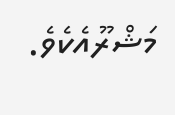މަޝްރޫއެކެވެ.